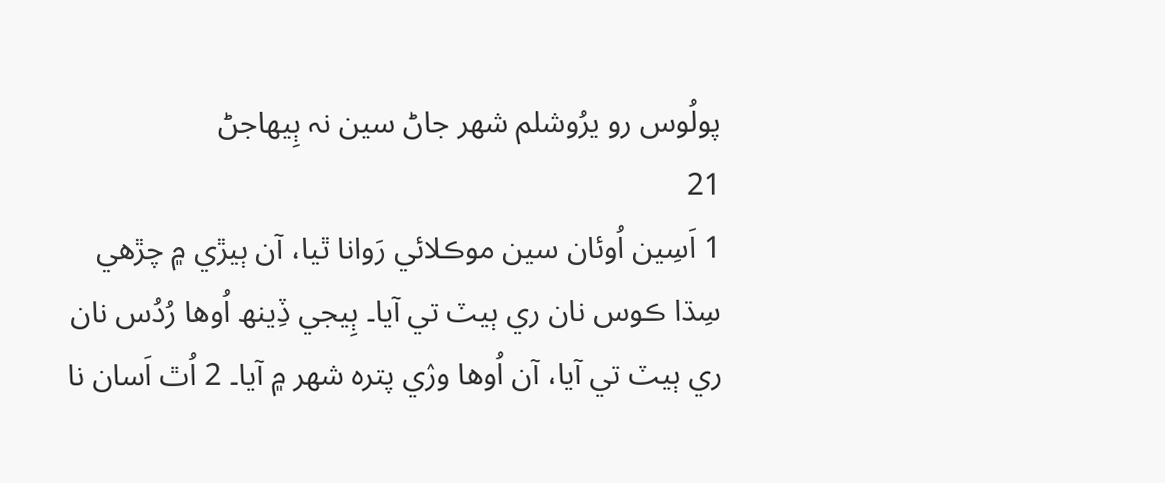پولُوس رو يرُوشلم شھر جاڻ سين نہ ٻِيھاجڻ
21
1 اَسِين اُوئان سين موڪلائي رَوانا ٿيا، آن ٻيڙي ۾ چڙھي سِڌا ڪوس نان ري ٻيٽ تي آيا۔ ٻِيجي ڏِينھ اُوھا رُدُس نان ري ٻيٽ تي آيا، آن اُوھا وۯي پترہ شھر ۾ آيا۔ 2 اُٿ اَسان نا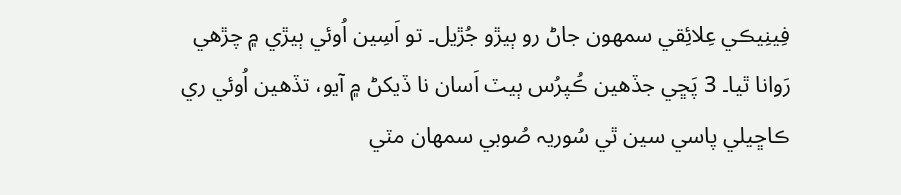فِينِيڪي عِلائِقي سمھون جاڻ رو ٻيڙو جُڙيل۔ تو اَسِين اُوئي ٻيڙي ۾ چڙھي رَوانا ٿيا۔ 3 پَڇي جڏھين ڪُپرُس ٻيٽ اَسان نا ڏيکڻ ۾ آيو، تڏھين اُوئي ري ڪاڇيلي پاسي سين ٿي سُوريہ صُوبي سمھان مٽي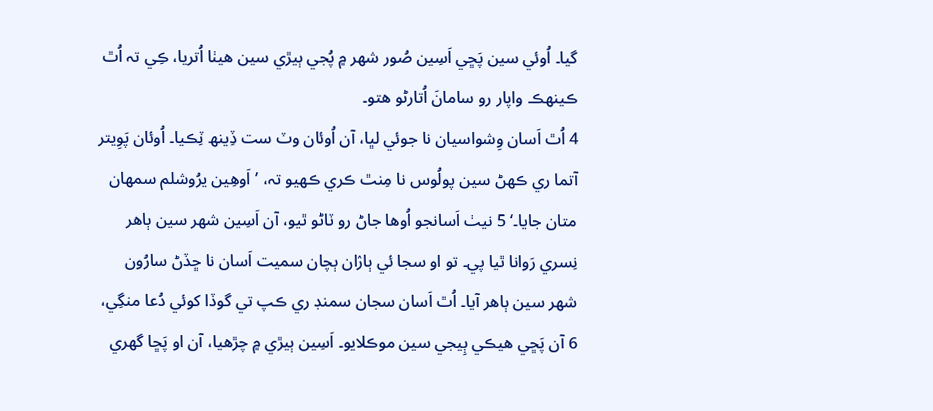گيا۔ اُوئي سين پَڇي اَسِين صُور شھر ۾ پُجي ٻيڙي سين ھيٺا اُتريا، ڪِي تہ اُٿ ڪينهڪ واپار رو سامانَ اُتارڻو ھتو۔
4 اُٿ اَسان وِشواسيان نا جوئي لڀا، آن اُوئان وٽ ست ڏِينھ ٽِڪيا۔ اُوئان پَوِيتر آتما ري ڪھڻ سين پولُوس نا مِنٿ ڪري ڪھيو تہ، ’اَوھِين يرُوشلم سمھان متان جايا۔‘ 5 نيٺ اَسانجو اُوھا جاڻ رو ٽاڻو ٿيو، آن اَسِين شھر سين ٻاھر نِسري رَوانا ٿيا پي۔ تو او سجا ئي ٻاۯان ٻچان سميت اَسان نا ڇڏڻ سارُون شھر سين ٻاھر آيا۔ اُٿ اَسان سجان سمنڊ ري ڪپ تي گوڏا کوئي دُعا منگِي، 6 آن پَڇي ھيڪي ٻِيجي سين موڪلايو۔ اَسِين ٻيڙي ۾ چڙھيا، آن او پَڇا گھري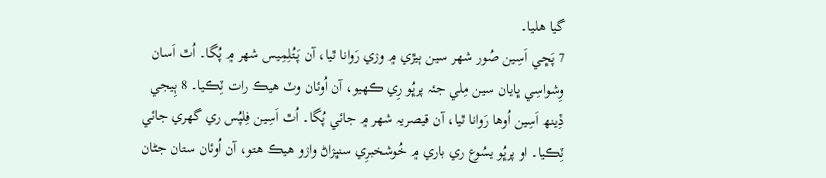گيا ھليا۔
7 پَڇي اَسِين صُور شھر سين ٻيڙي ۾ وۯي رَوانا ٿيا، آن پَتُلِمِيس شھر ۾ پُگا۔ اُٿ اَسان وِشواسِي ڀايان سين مِلي جئہ پرڀُو رِي ڪھيو، آن اُوئان وٽ ھيڪ رات ٽِڪيا۔ 8 ٻِيجي ڏِينھ اَسِين اُوھا رَوانا ٿيا، آن قيصريہ شھر ۾ جائي پُگا۔ اُٿ اَسِين فِلپُس ري گھري جائي ٽِڪيا۔ او پرڀُو يسُوع ري باري ۾ خُوشخبرِي سنڀۯاڻ واۯو ھيڪ ھتو، آن اُوئان ستان جڻان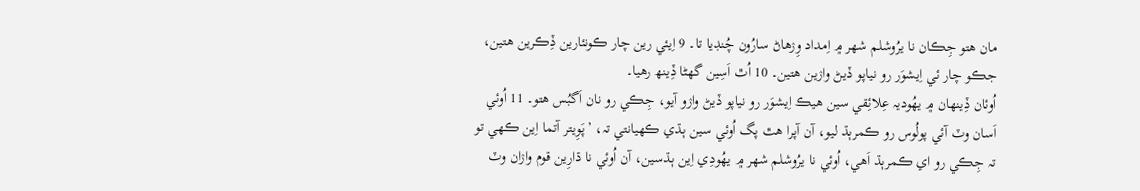مان ھتو جِڪان نا يرُوشلم شھر ۾ اِمداد وِۯھاڻ سارُون چُنڊيا تا۔ 9 اِيئي رين چار ڪونئارين ڏِڪرين ھتين، جڪو چار ئي اِيشوَر رو نياپو ڏيڻ واۯين ھتين۔ 10 اُٿ اَسِين گھڻا ڏِينھ رھيا۔
اُوئان ڏِينھان ۾ يھُوديہ عِلائِقي سين ھيڪ اِيشوَر رو نياپو ڏيڻ واۯو آيو، جِڪي رو نان اَگبُس ھتو۔ 11 اُوئي اَسان وٽ آئي پولُوس رو ڪمرٻڌ ليو، آن آپرا ھٿ پگ اُوئي سين ٻڌي ڪھيانتي تہ، ’پَوِيتر آتما اِين ڪھي تو تہ جِڪي رو اي ڪمرٻڌ اَھي، اُوئي نا يرُوشلم شھر ۾ يھُودِي اِين ٻڌسين، آن اُوئي نا ڌارِين قوم واۯان وٽ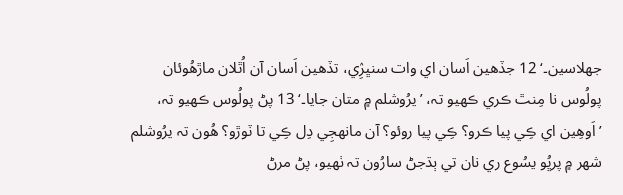جھلاسين۔‘ 12 جڏھين اَسان اي وات سنڀۯِي، تڏھين اَسان آن اُٿلان ماڙھُوئان پولُوس نا مِنٿ ڪري ڪھيو تہ، ’يرُوشلم ۾ متان جايا۔‘ 13 پڻ پولُوس ڪھيو تہ، ’اَوھِين اي ڪِي پيا ڪرو؟ ڪِي پيا روئو؟ آن مانھجِي دِل ڪِي تا ٽوڙو؟ ھُون تہ يرُوشلم شھر ۾ پرڀُو يسُوع ري نان تي ٻڌجڻ سارُون تہ ٺھيو، پڻ مرڻ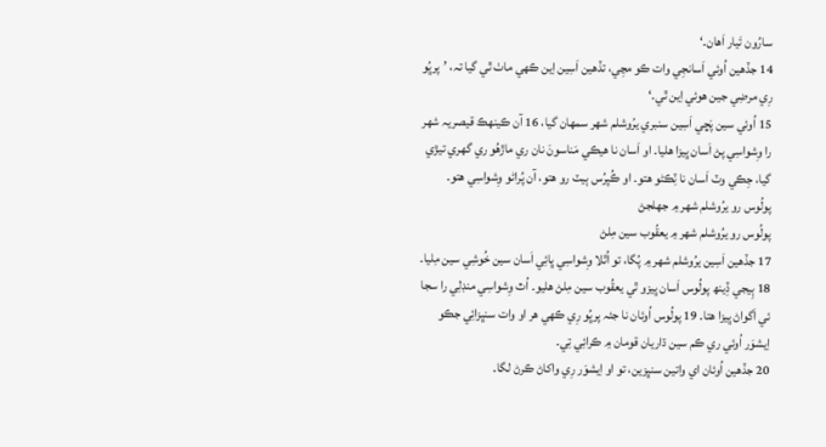سارُون تَيار اَھان۔‘
14 جڏھين اُوئي اَسانجِي وات ڪو مڃِي، تڏھين اَسِين اِين ڪھي ماٺ ٿي گيا تہ، ’پرڀُو رِي مرضِي جين ھوئي اِين ٿي۔‘
15 اُوئي سين پَڇي اَسِين سنبري يرُوشلم شھر سمھان گيا، 16 آن ڪينهڪ قيصريہ شھر را وِشواسِي پڻ اَسان ڀيۯا ھليا۔ او اَسان نا ھيڪي مَناسونَ نان ري ماڙھُو ري گھري تيڙي گيا، جِڪي وٽ اَسان نا ٽِڪڻو ھتو۔ او ڪُپرُس ٻيٽ رو ھتو، آن پُراڻو وِشواسِي ھتو۔
پولُوس رو يرُوشلم شھر ۾ جھلجڻ
پولُوس رو يرُوشلم شھر ۾ يعقُوب سين مِلڻ
17 جڏھين اَسِين يرُوشلم شھر ۾ پُگا، تو اُٿلا وِشواسِي ڀائِي اَسان سين خُوشِي سين مِليا۔ 18 ٻِيجي ڏِينھ پولُوس اَسان ڀيۯو ٿي يعقُوب سين مِلڻ ھليو۔ اُٿ وِشواسِي منڊلِي را سجا ئي اَگواڻ ڀيۯا ھتا۔ 19 پولُوس اُوئان نا جئہ پرڀُو رِي ڪھي ھر او وات سنڀۯائِي جڪو اِيشوَر اُوئي ري ڪم سين ڌاريان قومان ۾ ڪرائِي تِي۔
20 جڏھين اُوئان اي واتين سنڀۯين، تو او اِيشوَر رِي واکاڻ ڪرڻ لگا۔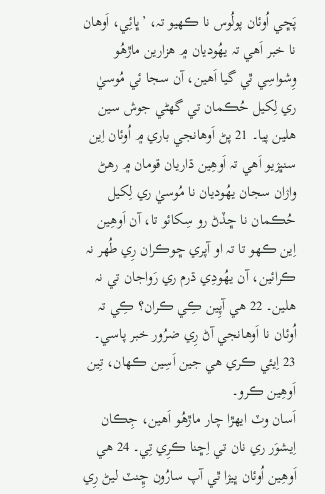پَڇي اُوئان پولُوس نا ڪھيو تہ، ’ڀائِي، اَوھان نا خبر اَھي تہ يھُوديان ۾ ھزارين ماڙھُو وِشواسِي ٿي گيا اَھين، آن سجا ئي مُوسيٰ ري لِکيل حُڪمان تي گھڻي جوش سين ھلين پيا۔ 21 پڻ اَوھانجي باري ۾ اُوئان اِين سنڀۯيو اَھي تہ اَوھِين ڌاريان قومان ۾ رھڻ واۯان سجان يھُوديان نا مُوسيٰ ري لِکيل حُڪمان نا ڇڏڻ رو سِکائو تا، آن اَوھِين اِين ڪھو تا تہ او آپري ڇوڪران رِي طُھر نہ ڪرائين، آن يھُودِي ڌرم ري رَواجان تي نہ ھلين۔ 22 ھي آپِين ڪِي ڪران؟ ڪِي تہ اُوئان نا اَوھانجي آڻ رِي ضرُور خبر پاسي۔ 23 اِيئي ڪري ھي جين اَسِين ڪھان، تِين اَوھِين ڪرو۔
اَسان وٽ ايھڙا چار ماڙھُو اَھين، جِڪان اِيشوَر ري نان تي اِڇنا ڪرِي تِي۔ 24 ھي اَوھِين اُوئان ڀيۯا ٿي آپ سارُون ڇِنٽ ليڻ رِي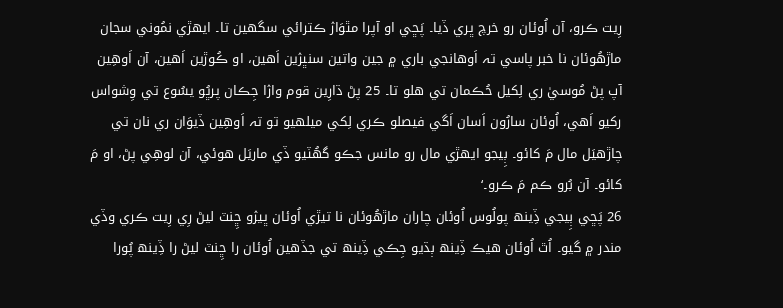رِيت ڪرو، آن اُوئان رو خرچ ڀري ڏيا۔ پَڇي او آپرا مٿوَاۯ ڪترائي سگھين تا۔ ايھڙي نمُوني سجان ماڙھُوئان نا خبر پاسي تہ اَوھانجي باري ۾ جين واتين سنڀۯين اَھين، او ڪُوڙين اَھين، آن اَوھِين آپ پڻ مُوسيٰ ري لِکيل حُڪمان تي ھلو تا۔ 25 پڻ ڌارِين قوم واۯا جِڪان پرڀُو يسُوع تي وِشواس رکيو اَھي، اُوئان سارُون اَسان اَگي فيصلو ڪري لِکي ميلھيو تو تہ اَوھِين ڏيوَان ري نان تي چاڙھيَل مال مَ کائو۔ ٻِيجو ايھڙي مال رو مانس جڪو گھُٽيو ڏي ماريَل ھوئي، آن لوھِي پڻ، او مَ کائو۔ آن بُرو ڪم مَ ڪرو۔‘
26 پَڇي ٻِيجي ڏِينھ پولُوس اُوئان چاران ماڙھُوئان نا تيڙي اُوئان ڀيۯو ڇِنٽ ليڻ رِي رِيت ڪري وڏي مندر ۾ گيو۔ اُٿ اُوئان ھيڪ ڏِينھ ٻڌيو جِڪي ڏِينھ تي جڏھين اُوئان را ڇِنٽ ليڻ را ڏِينھ پُورا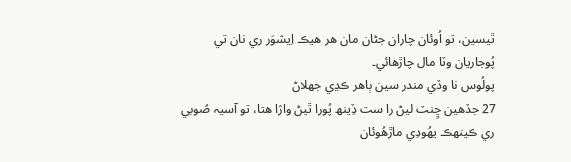ٿيسين، تو اُوئان چاران جڻان مان ھر ھيڪ اِيشوَر ري نان تي پُوجاريان وٽا مال چاڙھائي۔
پولُوس نا وڏي مندر سين ٻاھر ڪڍي جھلاڻ
27 جڏھين ڇِنٽ ليڻ را ست ڏِينھ پُورا ٿيڻ واۯا ھتا، تو آسيہ صُوبي ري ڪينهڪ يھُودِي ماڙھُوئان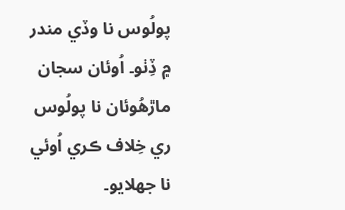پولُوس نا وڏي مندر ۾ ڏِٺو۔ اُوئان سجان ماڙھُوئان نا پولُوس ري خِلاف ڪري اُوئي نا جھلايو۔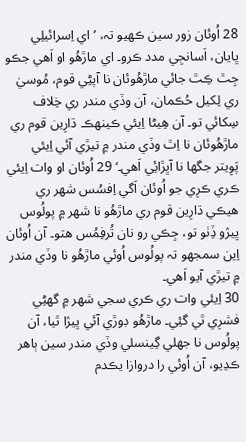28 اُوئان زور سين ڪھيو تہ، ’اي اِسرائيلِي ڀايان، اَسانجِي مدد ڪرو۔ اي ماڙھُو او اَھي جڪو جِٿ ڪِٿ جائي ماڙھُوئان نا آپڻِي قوم، مُوسيٰ ري لِکيل حُڪمان، آن وڏي مندر ري خِلاف سِکائي تو۔ آن ھِيڻا اِيئي ڪينهڪ ڌارِين قوم ري ماڙھُوئان نا اِٿ وڏي مندر ۾ تيڙي آئي اِيئي پَوِيتر جگھا نا آڀڙائِي اَھي۔‘ 29 اُوئان او وات اِيئي ڪري ڪرِي جو اُوئان اَگي اِفسُس شھر ري ھيڪي ڌارِين قوم ري ماڙھُو نا شھر ۾ پولُوس ڀيۯو ڏِٺو تو، جِڪي رو نان تُرفِمُس ھتو۔ آن اُوئان اِين سمجھو تہ پولُوس اُوئي ماڙھُو نا وڏي مندر ۾ تيڙي آيو اَھي۔
30 اِيئي وات ري ڪري سجي شھر ۾ گھڻِي فشرِي ٿي گئِي۔ ماڙھُو ڊوڙي آئي ڀيۯا ٿيا، آن پولُوس نا جھلي گِينسلي وڏي مندر سين ٻاھر ڪڍيو، آن اُوئي را دروازا يڪدم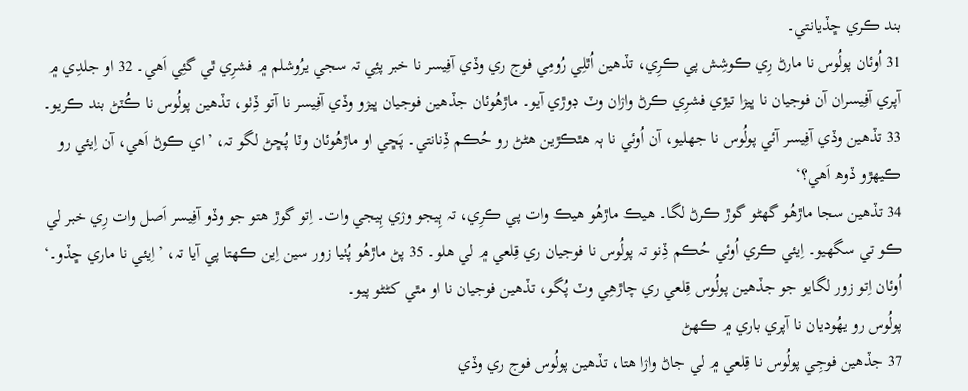بند ڪري ڇڏيانتي۔
31 اُوئان پولُوس نا مارڻ رِي ڪوشِش پي ڪرِي، تڏھين اُٿلِي رُومِي فوج ري وڏي آفِيسر نا خبر پئِي تہ سجي يرُوشلم ۾ فشرِي ٿي گئِي اَھي۔ 32 او جلدِي ۾ آپري آفِيسران آن فوجيان نا ڀيۯا تيڙي فشرِي ڪرڻ واۯان وٽ ڊوڙي آيو۔ ماڙھُوئان جڏھين فوجيان ڀيۯو وڏي آفِيسر نا آتو ڏِٺو، تڏھين پولُوس نا ڪُٽڻ بند ڪريو۔ 33 تڏھين وڏي آفِيسر آئي پولُوس نا جھليو، آن اُوئي نا ٻہ ھٿڪڙين ھڻڻ رو حُڪم ڏِنانتي۔ پَڇي او ماڙھُوئان وٽا پُڇڻ لگو تہ، ’اي ڪوڻ اَھي، آن اِيئي رو ڪيھڙو ڏوھ اَھي؟‘
34 تڏھين سجا ماڙھُو گھڻو گوڙ ڪرڻ لگا۔ ھيڪ ماڙھُو ھيڪ وات پي ڪرِي، تہ ٻِيجو وۯي ٻِيجي وات۔ اِتو گوڙ ھتو جو وڏو آفِيسر اَصل وات رِي خبر لي ڪو تي سگھيو۔ اِيئي ڪري اُوئي حُڪم ڏِنو تہ پولُوس نا فوجيان ري قِلعي ۾ لي ھلو۔ 35 پڻ ماڙھُو پُٺيا زور سين اِين ڪھتا پي آيا تہ، ’اِيئي نا ماري ڇڏو۔‘ اُوئان اِتو زور لگايو جو جڏھين پولُوس قِلعي ري چاڙھِي وٽ پُگو، تڏھين فوجيان نا او مٿي کڻڻو پيو۔
پولُوس رو يھُوديان نا آپري باري ۾ ڪھڻ
37 جڏھين فوجِي پولُوس نا قِلعي ۾ لي جاڻ واۯا ھتا، تڏھين پولُوس فوج ري وڏي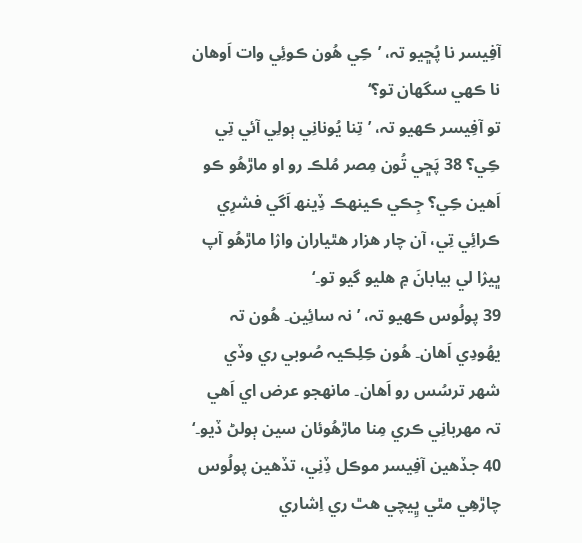آفِيسر نا پُڇيو تہ، ’ڪِي ھُون ڪوئِي وات اَوھان نا ڪھي سگھان تو؟‘
تو آفِيسر ڪھيو تہ، ’تِنا يُونانِي ٻولِي آئي تِي ڪِي؟ 38 پَڇي تُون مِصر مُلڪ رو او ماڙھُو ڪو اَھين ڪِي؟ جِڪي ڪينهڪ ڏِينھ اَگي فشرِي ڪرائِي تِي، آن چار ھزار ھٿياران واۯا ماڙھُو آپ ڀيۯا لي بيابانَ ۾ ھليو گيو تو۔‘
39 پولُوس ڪھيو تہ، ’نہ سائِين۔ ھُون تہ يھُودِي اَھان۔ ھُون ڪِلِڪيہ صُوبي ري وڏي شھر ترسُس رو اَھان۔ مانھجو عرض اي اَھي تہ مھربانِي ڪري مِنا ماڙھُوئان سين ٻولڻ ڏيو۔‘
40 جڏھين آفِيسر موڪل ڏِنِي، تڏھين پولُوس چاڙھِي مٿي ڀِيچي ھٿ ري اِشاري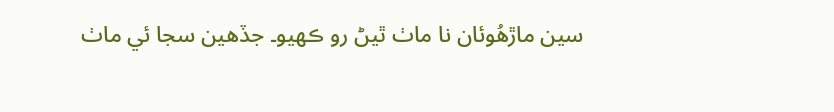سين ماڙھُوئان نا ماٺ ٿيڻ رو ڪھيو۔ جڏھين سجا ئي ماٺ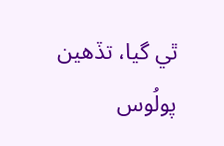ٿي گيا، تڏھين پولُوس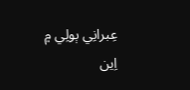عِبرانِي ٻولِي ۾ اِين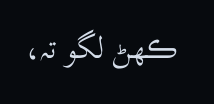ڪھڻ لگو تہ،